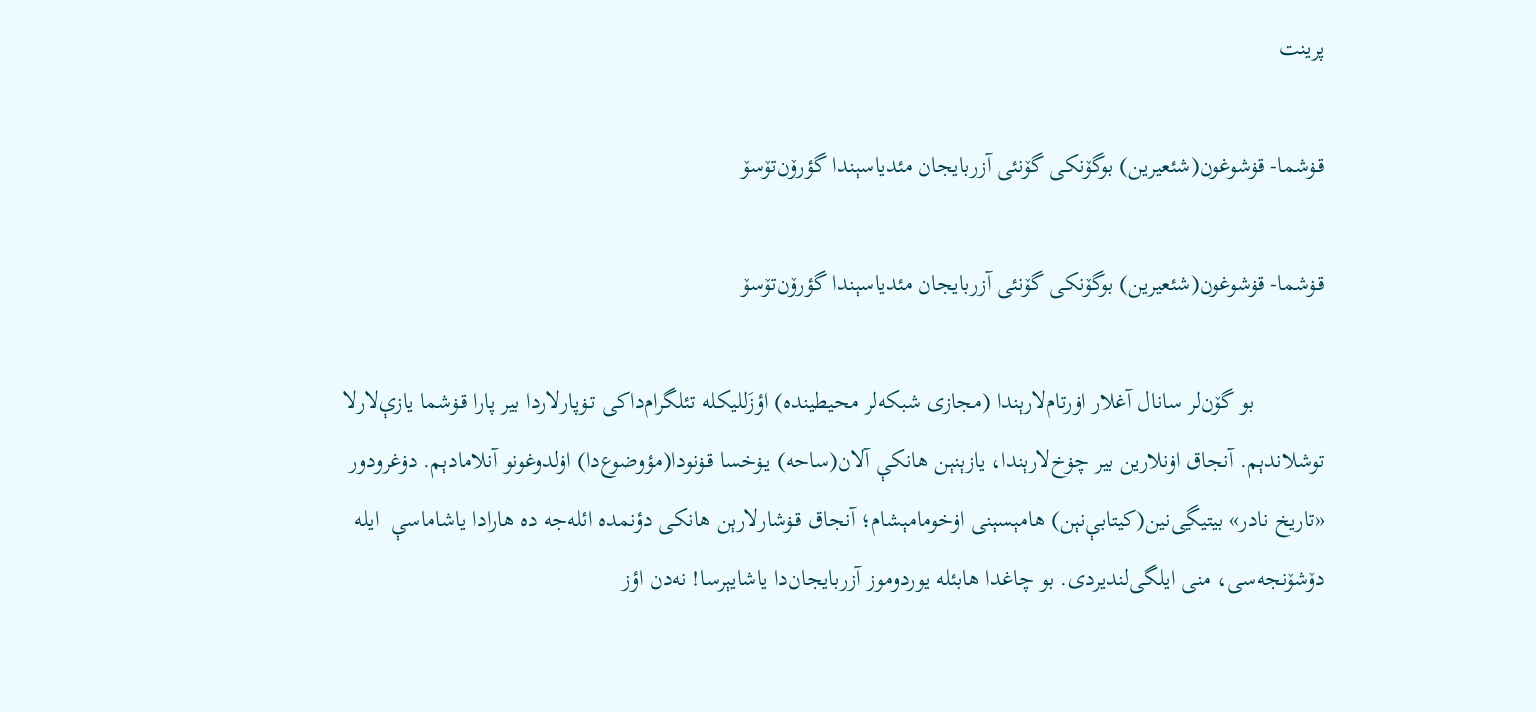پرینت

قـۏشما- قۏشوغون(شئعیرین) بوگۆنکی گۆنئی آزربایجان‌ مئدیاسېندا گؤرۆن‌تۆسۆ

قـۏشما- قۏشوغون(شئعیرین) بوگۆنکی گۆنئی آزربایجان‌ مئدیاسېندا گؤرۆن‌تۆسۆ

            بو گۆن‌لر سانال آغلار اۏرتام‌لارېندا (مجازی شبکه‌لر محیطینده) اؤزَللیکله تئلگرام‌داکی تـۏپارلاردا بیر پارا قـۏشما یازې‌لارلا توشلاندېم. آنجاق اۏنلارین بیر چۏخ‌لارېندا، یازېنېن هانکې آلان(ساحه) یـۏخسا قـۏنودا(مؤوضوع‌دا) اۏلدوغونو آنلامادېم. دۏغرودور «تاریخ نادر» بیتیڲی‌نین(کیتابې‌نېن) هامېسېنی اۏخومامېشام؛ آنجاق قـۏشارلارېن هانکی دؤنمده ائله‌جه ده هارادا یاشاماسې  ایله دۆشۆنجه‌سی، منی ایلگی‌لندیردی. بو چاغدا هابئله یوردوموز آزربایجان‌دا یاشایېرسا! نه‌دن اؤز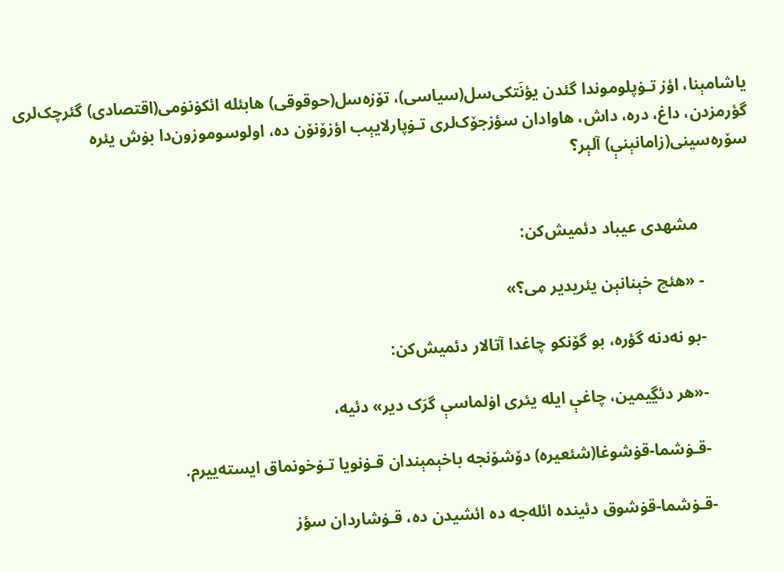یاشامېنا، اؤز تـۏپلوموندا گئدن یؤنَتکی‌سل(سیاسی)، تۆزه‌سل(حوقوقی) هابئله ائکۏنۏمی(اقتصادی) گئرچک‌لری گؤرمزدن، داغ، دره، داش، هاوادان سؤزجۆک‌لری تـۏپارلایېب اؤزۆنۆن ده، اولوسوموزون‌دا بۏش یئره سۆره‌سینی(زامانېنې) آلېر؟


             مشهدی عیباد دئمیش‌کن:

            - «هئچ خېنانېن یئریدیر می؟»

            -بو نه‌دنه گؤره، بو گۆنکو چاغدا آتالار دئمیش‌کن:

            -«هر دئڲیمین، چاغې ایله یئری اۏلماسې گرَک ‌دیر» دئیه،

            -قـۏشما-قۏشوغا(شئعیره) دۆشۆنجه‌ باخېمېندان قـۏنویا تـۏخونماق ایسته‌ییرم.

           -قـۏشما-قۏشوق دئینده ائله‌جه ده ائشیدن ده، قـۏشاردان سؤز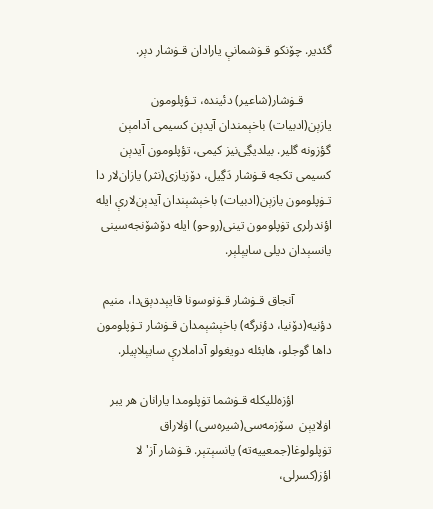گئدیر. چۆنکو قـۏشمانې یارادان قـۏشار دېر.

         قـۏشار(شاعیر) دئینده، تـؤپلومون یازېن(ادبیات) باخېمندان آیدېن کسیمی آدامېن گؤزونه گلیر. بیلدیڲی‌نیز کیمی، تؤپلومون آیدېن کسیمی تکجه قـۏشار دَڲیل، دۆزیازی(نثر) یازان‌لار دا تـۏپلومون یازېن(ادبیات) باخېشېندان آیدېن‌لارې ایله اؤندرلری تۏپلومون تینی(روحو) ایله دۆشۆنجه‌سینی یانسېدان دیلی سایېلېر.

            آنجاق قـۏشار قـۏنوسونا قایېددېق‌دا، منیم دؤنیه(دۆنیا، دؤنرگه) باخېشېمدان قـۏشار تـۏپلومون داها گوجلو، هابئله دویغولو آداملارې سایېلاېیلر.

            اؤزه‌للیکله قـۏشما تۏپلومدا یارانان هر یبر اۏلایېن  سۆزمه‌سی(شیره‌سی) اۏلاراق تۏپلولوغا(جمعییه‌ته) یانسېتېر. قـۏشار آز'لا اؤز(کسرلی،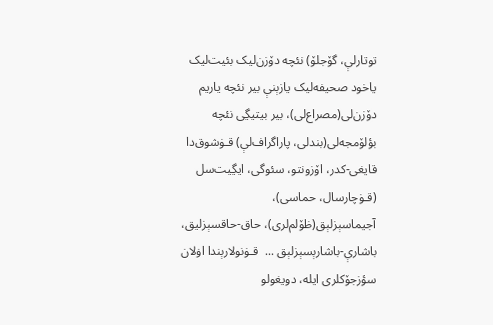توتارلې، گۆجلۆ) نئچه دۆزن‌لیک بئیت‌لیک یاخود صحیفه‌لیک یازېنې بیر نئچه یاریم دۆزن‌لی(مصراع‌لی)، بیر بیتیڲی نئچه بؤلۆمجه‌لی(بندلی، پاراگراف‌لې) قـۏشوق‌دا قایغی-کدر، اۆزونتو، سئوگی، ایڲیت‌سل (قـۏچارسال، حماسی)، آجیماسېزلېق(ظۆلم‌لری)، حاق-حاقسېزلیق، باشارې-باشارېسېزلېق ...  قـۏنولارېندا اۏلان سؤزجۆکلری ایله، دویغولو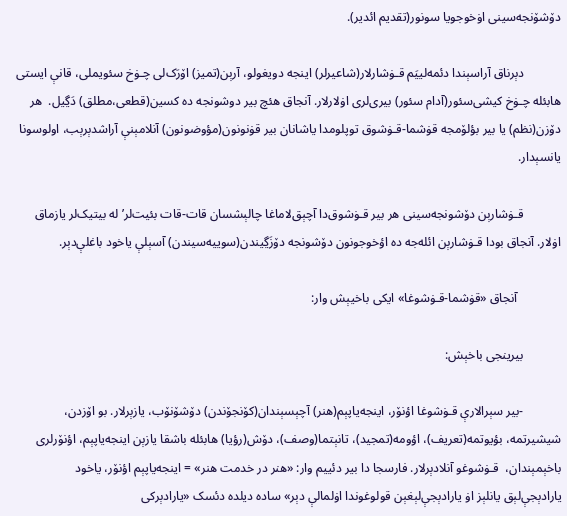دۆشۆنجه‌سینی اۏخوجویا سونور(تقدیم ائدیر).

            دېرناق آراسېندا دئمه‌لییَم قـۏشار‌لار(شاعیرلر) اینجه دویغولو، آرېن(تمیز) اۆرَک‌لی چـۏخ سئویملی، قانې ایستی هابئله چـۏخ کیشی‌سئور(آدام سئور) بیری‌لری اۏلارلار. آنجاق هئچ بیر دوشونجه ده کسین(قطعی،مطلق) دَڲیل.  هر دۆزن(نظم) یا بیر بؤلۆمجه قۏشما-قـۏشوق توپلومدا یاشانان بیر قۏنونون(مؤوضونون) آنلامېنې آراشدېرېب، اولوسونا یانسېدار.

            قـۏشارېن دۆشونجه‌سینی هر بیر قـۏشوق‌دا آچېق‌لاماغا چالېشسان قات-قات بئیت‌لر’له بیتیک‌لر یازماق اۏلار. آنجاق بودا قـۏشارېن ائله‌جه ده اؤخوجونون دۆشونجه دۆزَڲیندن(سوییه‌سیندن) آسېلې یاخود باغلې‌دېر.

              آنجاق «قۏشما-قـۏشوغا» ایکی باخيېش وار:

            بیرینجی باخېش:

            -بیر سېرالارې قـۏشوغا اؤنۆر، اینجه‌یاپېم(هنر) آچېسېندان(کۆنجۆندن) دۆشۆنۆب، یازېرلار. بو اۆزدن، شیشیرتمه، بؤیوتمه(تعریف)، اؤومه(تمجید)، تانېتما(وصف)، دۆش(رؤیا) هابئله باشقا یازېن اینجه‌یاپېم، اؤنۆرلری باخېمېندان،  قـۏشوغو آنلادېرلار. فارسجا دا بیر دئییم وار: «هنر در خدمت هنر» = اینجه‌یاپېم اؤنۆر، یاخود یارادېجې‌لېق یانلېز اۏ یارادېجې‌لېغېن قولوغوندا اۏلمالې‌ دېر» ساده دیلده دئسک «یارادېرکی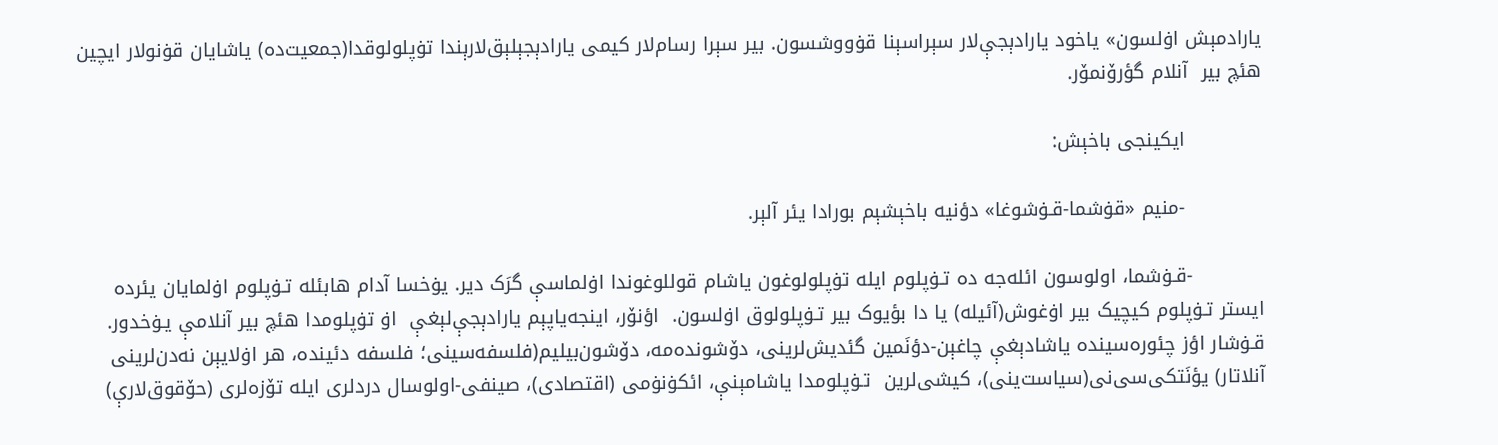یارادمېش اۏلسون» یاخود یارادېجې‌لار سېراسېنا قۏووشسون. بیر سېرا رسام‌لار کیمی یارادېجېلېق‌لارېندا تۏپلولوقدا(جمعیت‌ده) یاشایان قۏنولار ایچین هئچ بیر  آنلام گؤرۆنمۆر.

            ایکینجی باخېش:

            -منیم «قۏشما-قـۏشوغا» دؤنیه باخېشېم بورادا یئر آلېر.

           -قـۏشما، اولوسون ائله‌جه ده تـۏپلوم ایله تۏپلولوغون یاشام قوللوغوندا اۏلماسې گرَک ‌دیر. یۏخسا آدام هابئله تـۏپلوم اۏلمایان یئرده  ایستر تـۏپلوم کیچیک بیر اۏغوش(آئیله) یا دا بؤیوک بیر تـۏپلولوق اۏلسون.  اؤنۆر، اینجه‌یاپېم یارادېجې‌لېغې  اۏ تۏپلومدا هئچ بیر آنلامې یـۏخدور. قـۏشار اؤز چئوره‌سینده یاشادېغې چاغېن-دؤنَمین گئدیش‌لرینی، دۆشونده‌مه، دۆشون‌بیلیم(فلسفه‌سینی؛ فلسفه دئینده، هر اۏلايېن نه‌دن‌لرینی آنلاتار) یؤنَتکی‌سی‌نی(سیاست‌ینی)، کیشی‌لرین  تـۏپلومدا یاشامېنې، ائکۏنۏمی (اقتصادی)، صینفی-اولوسال دردلری ایله تۆزه‌لری (حۆقوق‌لارې)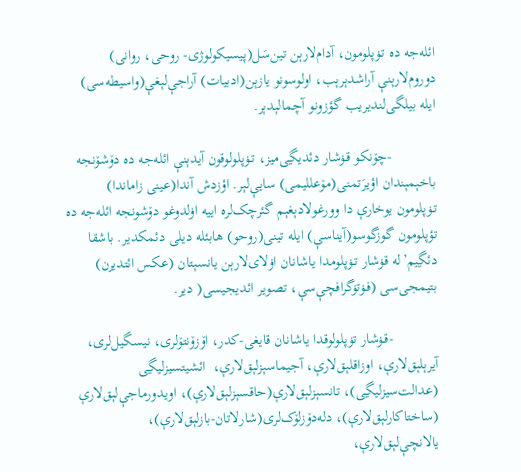ائله‌جه ده تـۏپلومون، آدام‌لارېن تین‌سَل(پیسیکولوژی- روحی، روانی) دوروم‌لارېنې آراشدېرېب، اولوسونو یازېن(ادبیات) آراجې‌لېغې(واسیطه‌سی) ایله بیلگی‌لندیریب گؤزونو آچمالېدېر.

            -چۆنکو قـۏشار دئدیڲی‌میز، تـۏپلولوقون آیدېنې ائله‌جه ده دۆشۆنجه باخېمېندان اؤیرَتمنی(مۆعللیمی) سایې‌لېر. اؤزدش آندا(عینی زاماندا) تـۏپلومون یوخارې دا وورغولادېغېم گئرچک‌لره اییه اۏلدوغو دۆشونجه ائله‌جه ده تؤپلومون گوزگوسو(آیناسې) ایله تینی(روحو) هابئله دیلی‌ دئمکدیر. باشقا دئڲیم‌’له قۏشار تـۏپلومدا یاشانان اۏلای‌لارېن یانسېتان (عکس ائتدیرن) بتیمجی‌سی (فـۏتۏگرافچې‌سې، تصویر ائدیجیسی( دیر.

            -قـۏشار تۏپلولوقدا یاشانان قایغی-کدر، اۆزۆنتۆلری، نیسگیل‌لری، آیرېلېق‌لارې، اوزاقلېق‌لارې، آجیماسېزلېق‌لارې،  ائشیتسیزلیڲی (عدالت‌سیزلیڲی)، تانسېزلېق‌لارې(حاقسېزلېق‌لارې)، اویدورماجې‌لېق‌لارې (ساختاکارلېق‌لارې)، دله‌دۆزلۆک‌لری(شارلاتان-بازلېق‌لارې)، یالانچې‌لېق‌لارې،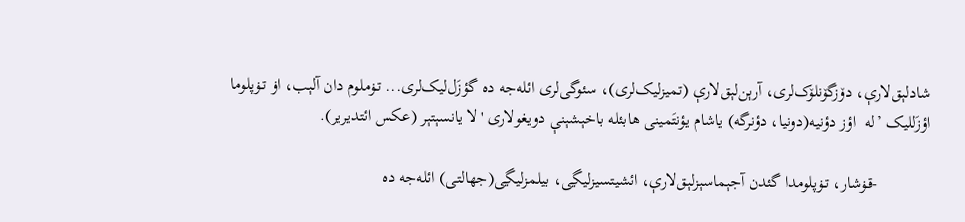شادلېق‌لارې، دۆزگۆنلۆک‌لری، آرېن‌لېق‌لارې (تمیزلیک‌لری)، سئوگی‌لری ائله‌جه ده گؤزَ‌ل‌لیک‌لری... تـۏملوم دان آلېب، اۏ تـۏپلوما اؤزَ‌للیک ’له  اؤز دؤنیه(دونیا، دؤنرگه) یاشام یؤنتَمینی هابئله باخېشېنې دویغولاری 'لا یانسېتېر (عکس ائتدیریر).

            -قـۏشار، تـۏپلومدا گئدن آجېماسېزلېق‌لارې، ائشیتسیزلیڲی، بیلمزلیڲی(جهالتی) ائله‌جه ده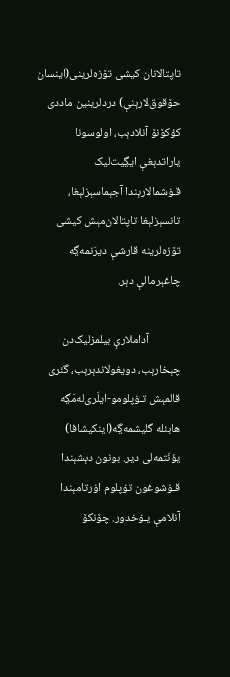تاپتالانان کیشی تۆزه‌لرینی(اینسان حۆقوق‌لارېنې) دردلرینین ماددی کؤکۆنۆ آنلادېب، اولوسونا یاراتدېغې ایڲیت‌لیک قـۏشما‌لارېندا آجېماسېزلېغا، تانسېزلېغا تاپتالان‌مېش کیشی تۆزه‌لرینه قارشې دیرَنمه‌ڲه چاغېرمالې دېر.

            آداملارې بیلمزلیک‌دن چېخارېب، دویغولاندېرېب، گئری قالمېش تـۏپلومو-ایلَری‌له‌مَڲه هابئله گلیشمه‌ڲه(اینکیشافا) یؤنَتمه‌لی ‌دیر. بونون دېشېندا قـۏشوغون تۏپلوم اۏرتامېندا آنلامې یـۏخدور. چۆنکۆ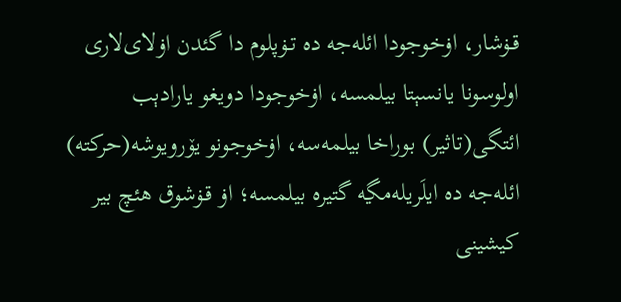قـۏشار، اۏخوجودا ائله‌جه ده تـۏپلوم دا گئدن اۏلای‌لاری اولوسونا یانسېتا بیلمسه، اۏخوجودا دویغو یارادېب ائتگی(تاثیر) بوراخا بیلمه‌سه، اۏخوجونو یۆرویوشه(حرکته) ائله‌جه ده ایلَریله‌مڲه گتیره بیلمسه؛ اۏ قـۏشوق هئچ بیر کیشینی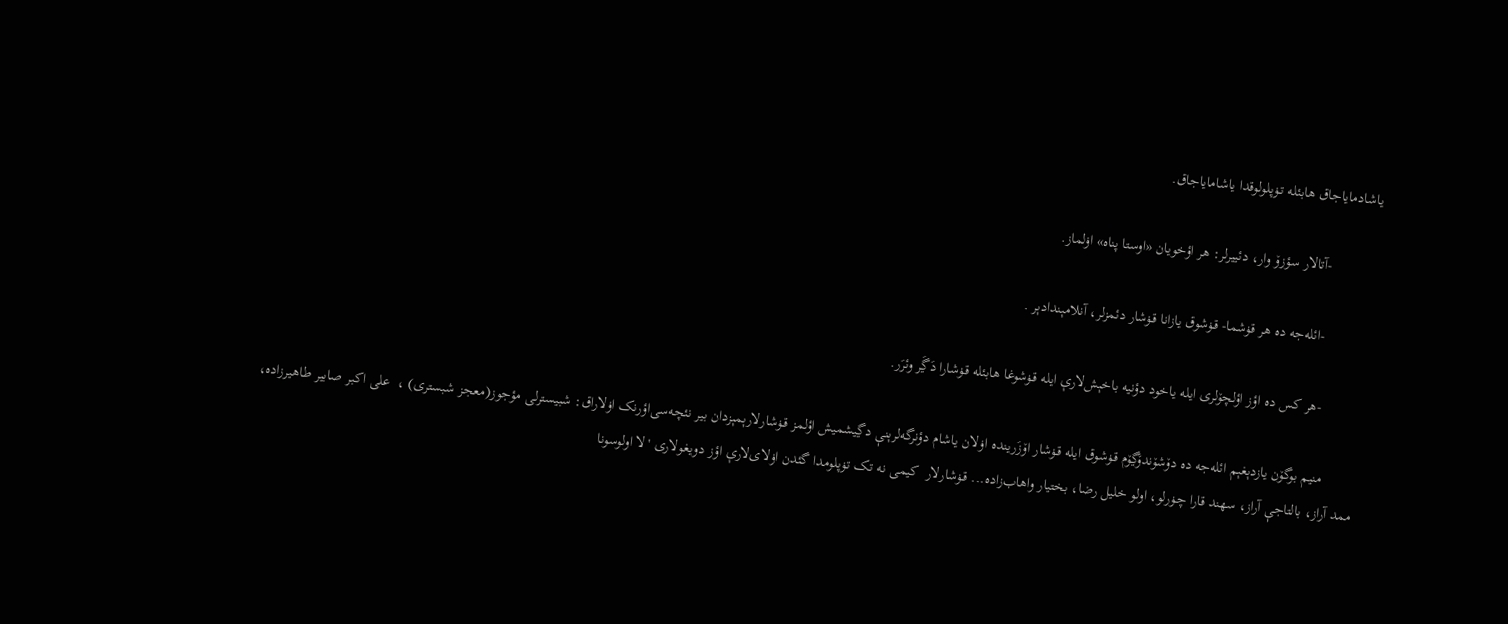یاشادمایاجاق هابئله تـۏپلولوقدا یاشامایاجاق.

            -آتالار سؤزۆ وار، دئییرلر: هر اؤخویان «اوستا پناه» اۏلماز.

            -ائله‌جه ده هر قۏشما- قـۏشوق یازانا قـۏشار دئمزلر، آنلامېندادېر .

           -هر کس ده اؤز اؤلچۆلری ایله یاخود دؤنیه باخېش‌لارې ایله قـۏشوغا هابئله قـۏشارا دَڲَر وئرَ‌ر.

         منیم بوگۆن یازدېغېم ائله‌جه ده دۆشۆندۆڲۆم قـۏشوق ایله قـۏشار اۆزَرینده اۏلان یاشام دؤنرگه‌لرېنې دڲیشمیش اؤلمز قـۏشارلارېمېزدان بیر نئچه‌سی‌اؤرنک اۏلاراق: شبیسترلی مؤجوز(معجز شبستری) ،  علی اکبر صابیر طاهیرزاده، ممد آراز، بالتاجې آراز، سهند قارا چـۏرلو، اولو خلیل رضا، بختیار واهاب‌زاده... قـۏشارلار  کیمی نه تک تۏپلومدا گئدن اۏلای‌لارې اؤز دویغولاری 'لا اولوسونا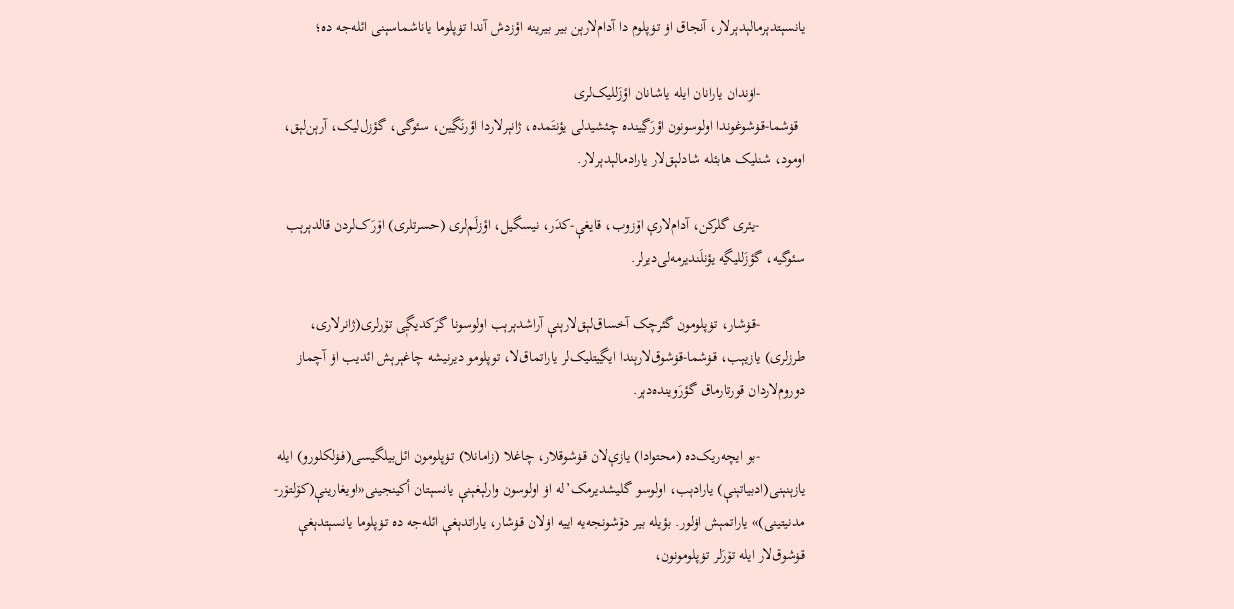یانسېتدېرمالېدېرلار، ‌آنجاق اۏ تـۏپلوم دا آدام‌لارېن بیر بیرینه اؤزدش آندا تۏپلوما یاناشماسېنی ائله‌جه ده؛

            -اۏندان یارانان ایله یاشانان اؤزَ‌للیک‌لری
  قۏشما-قـۏشوغوندا اولوسونون اؤرَڲینده چئشیدلی یؤنتَمده، ژانېرلاردا اؤرنَڲین، سئوگی، گؤز‌ل‌لیک، آرېن‌لېق، اومود، شنلیک هابئله شادلېق‌لار یارادمالېدېرلار.

            -یئری گلرکن، آدام‌لارې اۆزوب، قایغې-کدَر، نیسگیل، اؤزلَم‌لری (حسرتلری) اۆرَ‌ک‌لردن قالدېرېب  سئوگیه، گؤزَ‌للیڲه یؤنلَندیرمه‌لی‌دیرلر.

            -قـۏشار، تـۏپلومون گئرچک آخساق‌لېق‌لارېنې آراشدېرېب اولوسونا گرَکدیڲٖی تۆرلری(ژانرلاری، طرزلری) یازيېب، قـۏشما-قۏشوق‌لار‌ېندا ایڲیتلیک‌لر یاراتماق‌لا، توپلومو دیرنیشه چاغېرېش ائدیب اۏ آچماز دوروم‌لاردان قورتارماق گؤرَوینده‌دېر.

            -بو ایچه‌ریک‌ده (محتوادا) یازې‌لان قـۏشوقلار، چاغلا (زامانلا) تـۏپلومون ائل‌بیلگیسی(فـۏلکلورو) ایله یازېنېنی(ادبیاتېنې) یارادېب، اولوسو گلیشدیرمک’له اۏ اولوسون وارلېغېنې یانسېتان أکینجینی«اویغارینې(کۆلتۆر-مدنیتینی)» یاراتمېش اۏلور. بؤیله بیر دۆشونجه‌یه اییه اۏلان قـۏشار، یاراتدېغې ائله‌جه ده تـۏپلوما یانسېتدېغې قـۏشوق‌لار ایله تۆرَلر تـۏپلومونون،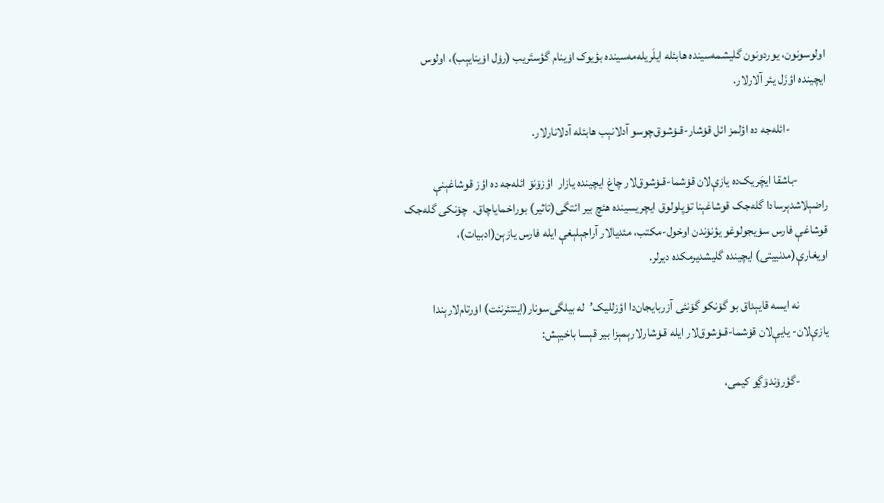اولوسونون، یوردونون گلیشمه‌سینده هابئله ایلَریله‌مه‌سینده بؤیوک اۏینام گؤستَریب (رۏل اۏینایېب)، اولوس ایچینده اؤزَ‌ل یئر آلارلار.

               -ائله‌جه ده اؤلمز ائل قۏشار-قـۏشوق‌چوسو آدلانېب هابئله آدلانارلار.

            -باشقا ایچَریک‌ده یازې‌لان قۏشما-قـۏشوق‌لار چاغ ایچینده یازار  اؤزۆنۆ ائله‌جه ده اؤز قوشاغېنې راضېلاشدېرسادا گله‌جک قوشاغېنا تۏپلولوق ایچریسینده هئچ بیر ائتگی(تاثیر) بوراخمایاچاق.  چۆنکی گله‌جک قوشاغې فارس سۏیجولوغو یؤنۆندن اوخول-مکتب، مئدیالار آراجېلېغې ایله فارس یازېن(ادبیات)، اویغارې(مدنییتی) ایچینده گلیشدیرمکده دیرلر.

            نه ایسه قایېداق بو گۆنکو گۆنئی آزربایجان‌دا اؤزللیک’له بیلگی‌سونار(اینتئرنئت) اۏرتام‌لارېندا یازې‌لان- یايې‌لان قۏشما-قـۏشوق‌لار ایله قـۏشارلارېمېزا بیر قېسا باخيېش:

            -گؤرۆندۆڲو کیمی،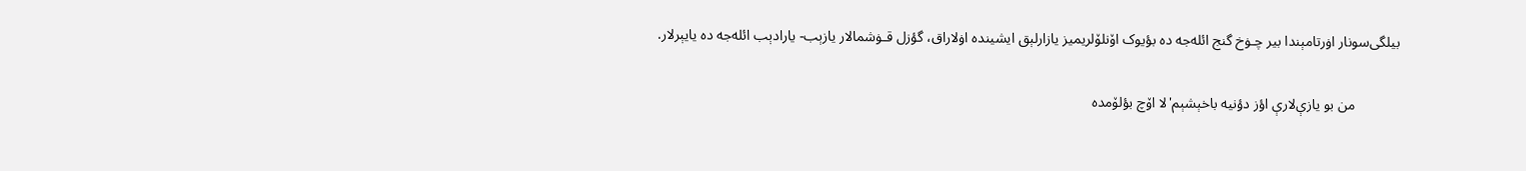بیلگی‌سونار اۏرتامېندا بیر چـۏخ گنج ائله‌جه ده بؤیوک اۆنلۆلریمیز یازارلېق ایشینده‌ اۏلاراق، گؤزل قـۏشما‌لار یازېب- یارادېب ائله‌جه ده یايېرلار.

            من بو یازې‌لارې اؤز دؤنیه باخېشېم‌‌'لا اۆچ بؤلۆمده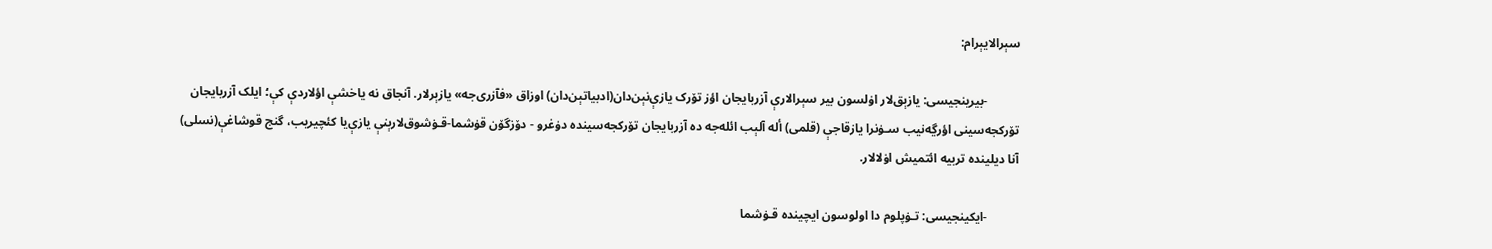سېرالایېرام:

          -بیرینجیسی: یازېق‌لار اۏلسون بیر سېرالارې آزربایجان اؤز تۆرک یازې‌نېن‌دان(ادبیاتېن‌دان) اوزاق «فآزری‌جه» یازېرلار. آنجاق نه یاخشې اؤلاردې ‌کې؛ ایلک آزربایجان تۆرکجه‌سینی اؤرڲه‌نیب سـۏنرا یازقاجې (قلمی) أله آلېب ائله‌جه ده آزربایجان تۆرکجه‌سینده دۏغرو - دۆزگۆن قۏشما-قـۏشوق‌لارېنې یازې‌یا کئچیر‌یب، گنج قوشاغې(نسلی) آنا دیلینده تربیه ائتمیش اۏلالار.

          -ایکینجیسی: تـۏپلوم دا اولوسون ایچینده قـۏشما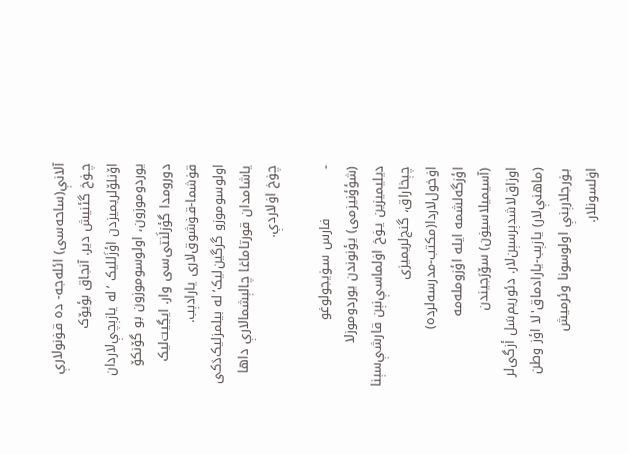آلانې(ساحه‌سی) ائله‌جه- ده قـۏنولارې چـۏخ گئنیش ‌دیر. آنجاق بؤیۆک اۆنلۆلریمیزدن اؤزَللیک ’له یازېچې‌لاردان یوردوموزون، اولوسوموزون بو گۆنکۆ دورومدا گؤزلَنتی‌سی وار. ایڲیت‌لیک قۏشما-قـۏشوق‌لاری یارادېب. اولوسوموزو گرگین‌لیک‌’له بیلمزلیک‌دَکی یاشامدان قورتاماغا چالېشمالارې داها چۏخ اۏلاردې.

-           فارس سـۏیجولوغو (شؤؤنیزمی) یؤنوندن یوردوموزلا دیلیمیزین یـۏخ اۏلماسې‌نېن قارشې‌سېنا چېخاراق، گنج‌لریمیزی اۏخول‌لاردا(مکتب‌-مدرسه‌لرده) اؤزگه‌لشمه ایله اؤزومله‌مه (آسیمیلاسیۏن) سۆرَجیندن اوزاق‌لاشدېرسېن‌لار. دئوریم‌سَل أزگی‌لر (ماهنې‌لار) یازېب-یارادماق‌‌'لا اؤز وطن بـۏرجلارېنې اولوسونا وئرمیش اۏلسونلار.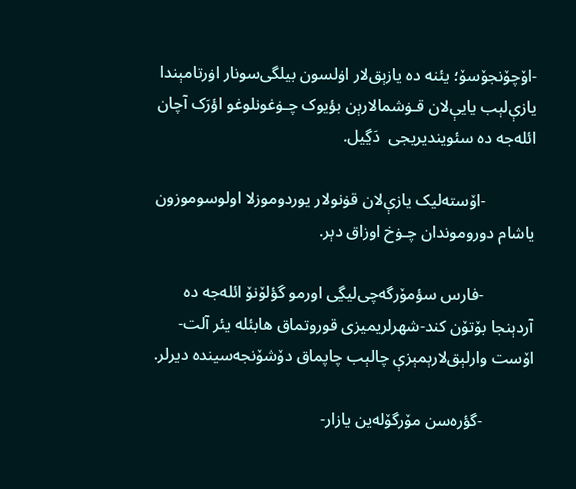-اۆچۆنجۆسۆ؛ یئنه ده یازېق‌لار اۏلسون بیلگی‌سونار اۏرتامېندا یازې‌لېب یايې‌لان قـۏشما‌لارېن بؤیوک چـۏغونلوغو اؤرَک آچان ائله‌جه ده سئویندیریجی  دَڲیل.

            -اۆسته‌لیک یازې‌لان قۏنولار یوردوموزلا اولوسوموزون یاشام دوروموندان چـۏخ اوزاق دېر.

            -فارس سؤمۆرگه‌چی‌لیڲی اورمو گؤلۆنۆ ائله‌جه ده آردېنجا بۆتۆن کند-شهرلریمیزی قوروتماق هابئله یئر آلت-اۆست وارلېق‌لارېمېزې چالېب چاپماق دۆشۆنجه‌سینده‌ دیرلر.

            -گؤره‌سن مۆرگۆله‌ین یازار-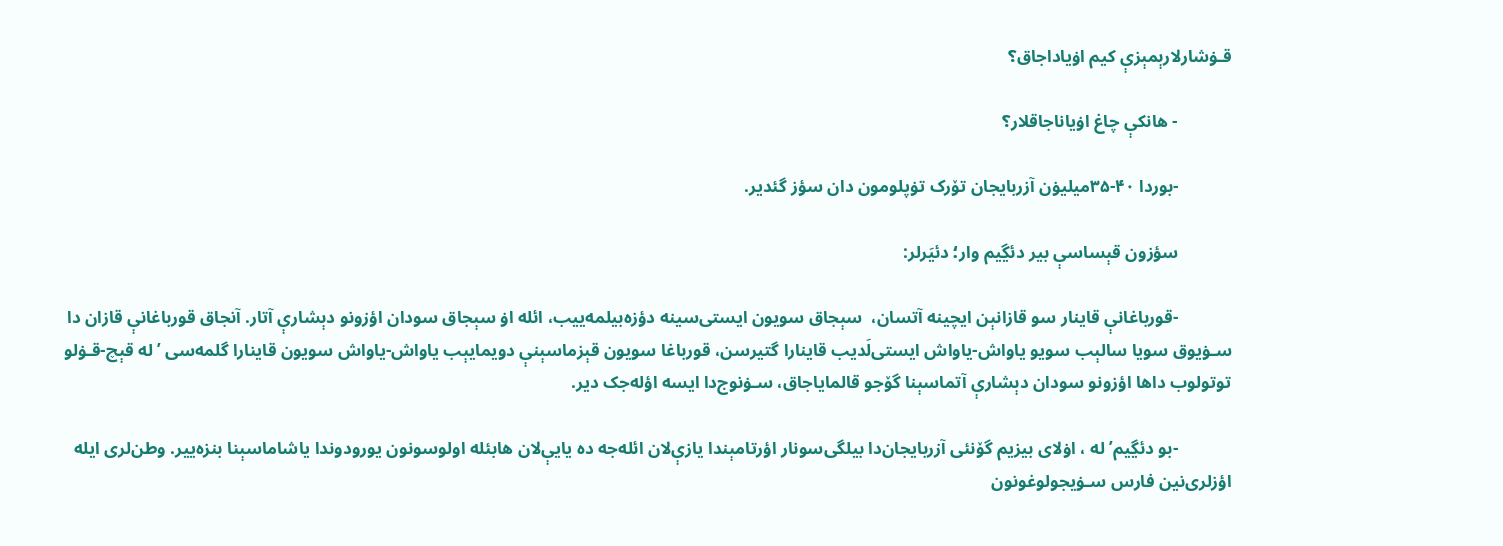قـۏشارلارېمېزې کیم اۏیاداجاق؟

            - هانکې چاغ اۏیاناجاقلار؟

            -بوردا ۴۰-۳۵میلیۏن آزربایجان تۆرک تۏپلومون دان سؤز گئدیر.

            سؤزون قېساسې بیر دئڲیم وار؛ دئیَرلر:

            -قورباغانې قاینار سو قازانېن ایچینه آتسان،  سېجاق سویون ایستی‌سینه دؤزه‌بیلمه‌ییب، ائله اۏ سېجاق سودان اؤزونو دېشارې آتار. آنجاق قورباغانې قازان‌ دا سـۏیوق سویا سالېب سویو یاواش-یاواش ایستی‌لَدیب قاینارا گتیرسن، قورباغا سویون قېزماسېنې دویمایېب یاواش-یاواش سویون قاینارا گلمه‌سی ’له قېچ-قـۏلو توتولوب داها اؤزونو سودان دېشارې آتماسېنا گۆجو قالمایاجاق، سـۏنوج‌دا ایسه اؤله‌جک‌ دیر.

            -بو دئڲیم’له ، اۏلای بیزیم گۆنئی آزربایجان‌دا بیلگی‌سونار اؤرتامېندا یازې‌لان ائله‌‌جه ده یایې‌لان هابئله اولوسونون یورودوندا یاشاماسېنا بنزه‌ییر. وطن‌لری‌ ایله اؤزلری‌نین فارس سـۏیجولوغونون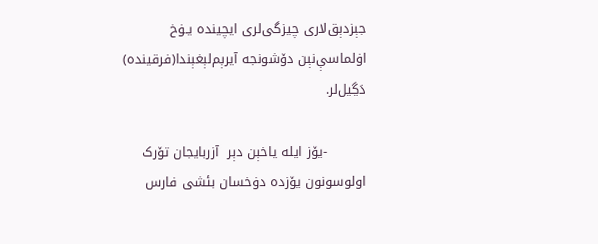جېزدېق‌لاری چیزگی‌لری ایچینده یـۏخ اۏلماسې‌نېن دۆشونجه‌ آیرېم‌لېغېندا(فرقینده) دَڲیل‌لر.

         -یۆز ایله یاخېن دېر  آزربایجان تۆرک اولوسونون یۆزده دۏخسان بئشی فارس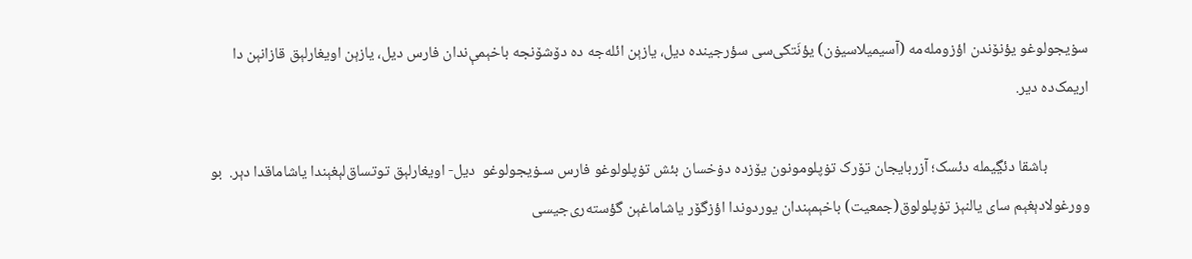سۏیجولوغو یؤنۆندن اؤزومله‌مه‌ (آسیمیلاسیۏن) یؤنَتکی‌سی سؤرجینده دیل، یازېن ائله‌جه‌ ده دۆشۆنجه باخېمې‌ندان فارس دیل، یازېن اویغارلېق قازانېن‌ دا اریمک‌ده دیر.

            باشقا دئڲیمله دئسک؛ آزربایجان تۆرک تۏپلومونون یۆزده دۏخسان بئش تۏپلولوغو فارس سـۏیجولوغو  دیل- اویغارلېق توتساق‌لېغېندا یاشاماقدا دېر.  بو وورغولادېغېم سای یالنېز تۏپلولوق(جمعیت) باخېمېندان یوردوندا اؤزگۆر یاشاماغېن گؤسته‌ری‌جیسی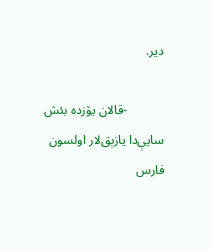دیر.

            -قالان یۆزده بئش سایې‌دا یازېق‌لار اولسون فارس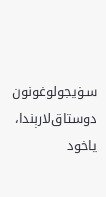سـۏیجولوغونون دوستاق‌لارېندا، یاخود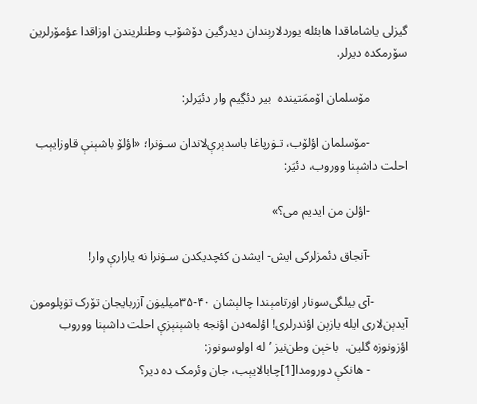گیزلی یاشاماقدا هابئله یوردلارېندان دیدرگین دۆشۆب وطنلریندن اوزاقدا عؤمۆرلرین سۆرمکده دیرلر.

            مۆسلمان اۆممَتینده ‌ بیر دئڲیم وار دئیَرلر:

            -مۆسلمان اؤلۆب، تـۏرپاغا باسدېرې‌لاندان سـۏنرا؛ «اؤلۆ باشېنې قاوزایېب احلت داشېنا ووروب، دئیَر:

            -اؤلن من ایدیم می؟»

            -آنجاق دئمزلرکی ایش- ایشدن کئچدیکدن سـۏنرا نه یارارې وار!

           -آی بیلگی‌سونار اۏرتامېندا چالېشان ۴۰-۳۵میلیۏن آزربایجان تۆرک تۏپلومون آیدېن‌لاری ایله یازېن اؤندرلری! اؤلمه‌دن اؤنجه باشېنېزې احلت داشېنا ووروب اؤزونوزه گلین.  باخېن وطن‌نیز ’له اولوسونوز:
            - هانکې دورومدا[1]چابالایېب، جان وئرمک ده دیر؟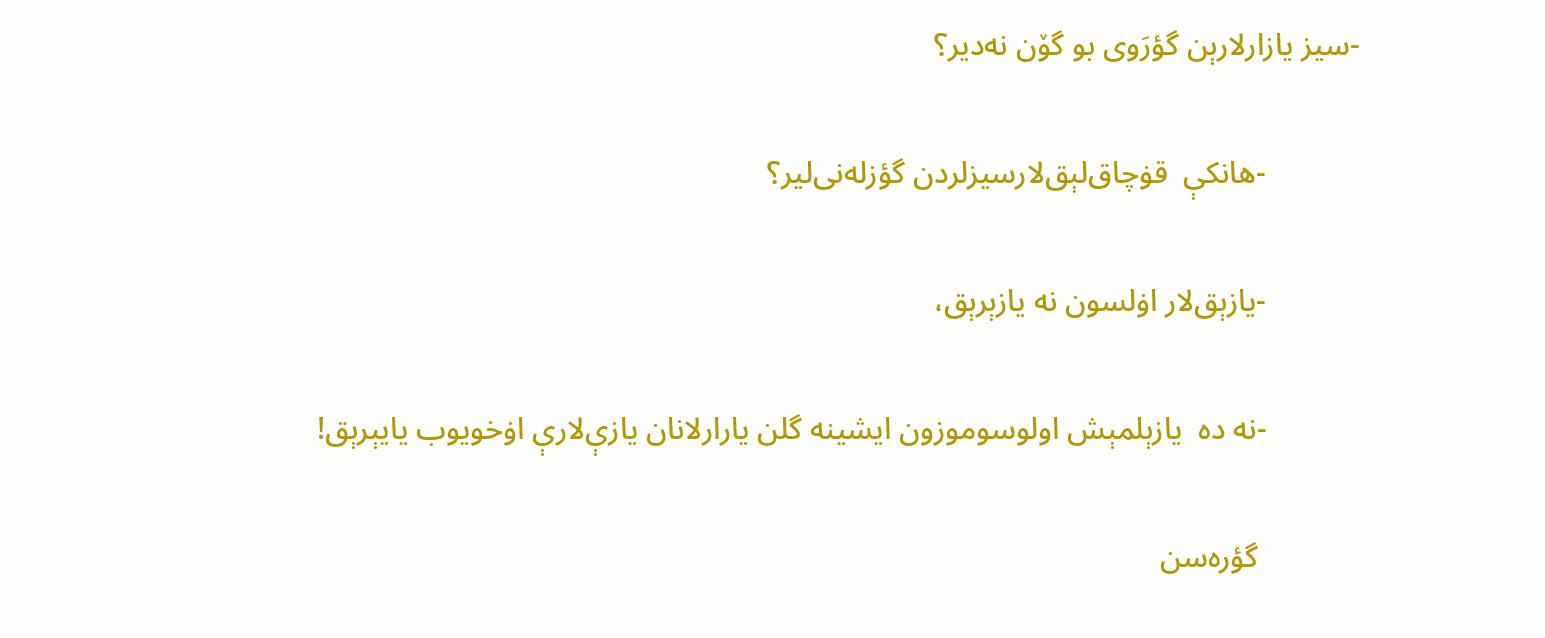-سیز یازارلارېن گؤرَوی بو گۆن نه‌دیر؟

            -هانکې  قۏچاق‌لېق‌لارسیزلردن گؤزله‌نی‌لیر؟

            -یازېق‌لار اۏلسون نه یازېرېق،

            -نه ده  یازېلمېش اولوسوموزون ایشینه گلن یارارلانان یازې‌لارې اۏخویوب یايېرېق!

             گؤره‌سن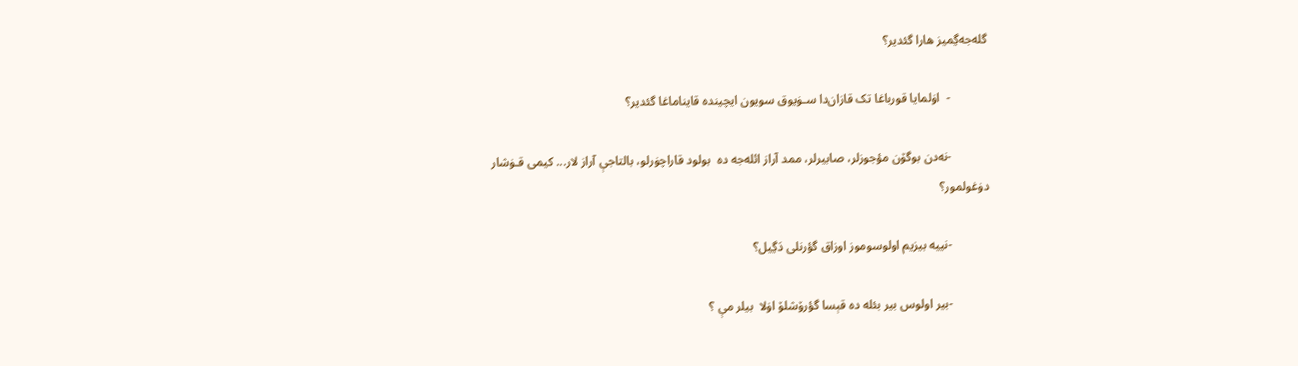گله‌جه‌ڲمیز هارا گئدیر؟

            -  اۏلمایا قورباغا تک قازان‌دا سـۏیوق سویون ایچینده قایناماغا گئدیر؟

            -نه‌دن بوگۆن مؤجوزلر، صابیرلر، ممد آراز ائله‌جه ده  بولود قاراچۏرلو، بالتاجې آراز لار... کیمی قـۏشار دۏغولمور؟

            -نییه بیزیم اولوسوموز اوزاق گؤرنلی دَڲیل؟

            -بیر اولوس بیر بئله ده قېسا گؤرۆشلۆ اۏلا  بیلر مې ؟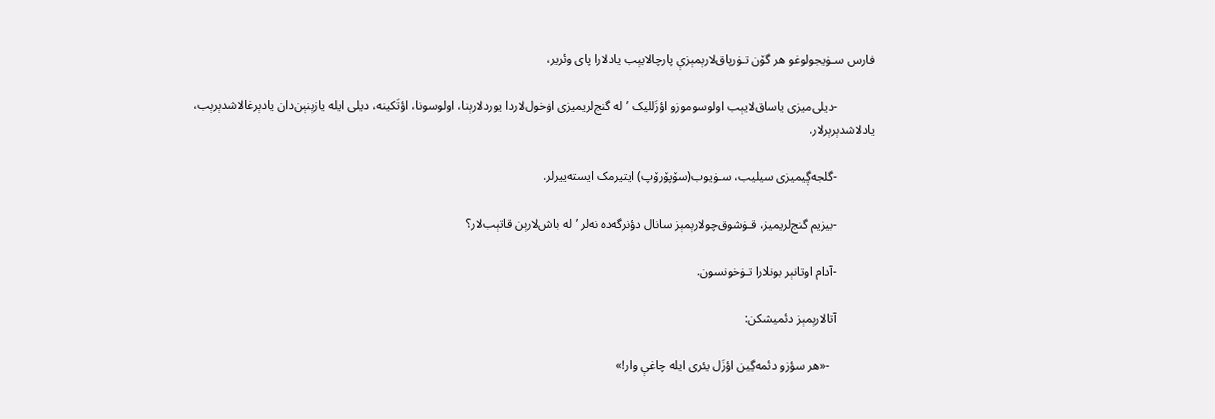فارس سـۏیجولوغو هر گۆن تـۏرپاق‌لارېمېزې پارچالايېب یادلارا پای وئریر،

            -دیلی‌میزی یاساق‌لايېب اولوسوموزو اؤزَ‌للیک ’له گنج‌لریمیزی اۏخول‌لاردا یوردلارېنا، اولوسونا، اؤتَکینه، دیلی ایله یازېنېن‌دان‌ یادېرغالاشدېرېب، یادلاشدېرېرلار.

            -گلجه‌ڲٖیمیزی سیلیب، سـۏیوب(سۆپۆرۆپ) ایتیرمک ایسته‌ییرلر.

            -بیزیم گنج‌لریمیز، قـۏشوق‌چولارېمېز سانال دؤنرگه‌‌ده نه‌لر ’له باش‌لارېن قاتېب‌لار؟

            -آدام اوتانېر بونلارا تـۏخونسون.

            آتالارېمېز دئمیشکن:

              -«هر سؤزو دئمه‌ڲین اؤزَل یئری ایله چاغې وار!»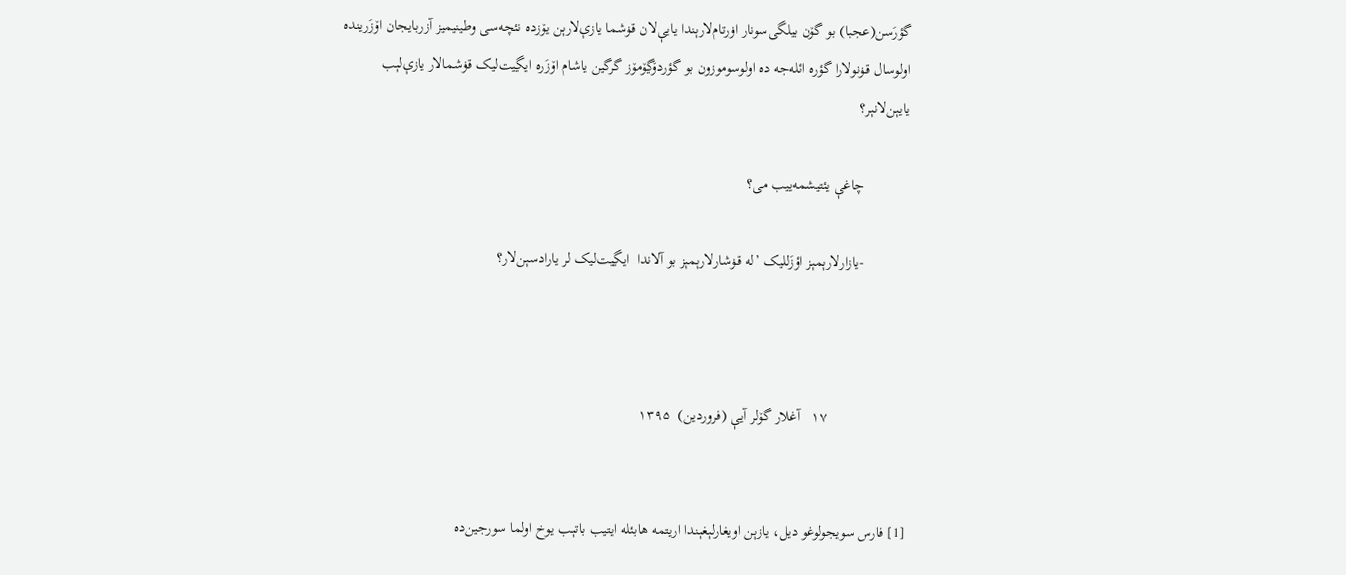گؤرَسن(عجبا) بو گۆن بیلگی‌سونار اۏرتام‌لارېندا یايې‌لان قـۏشما‌ یازې‌لارېن یۆزده نئچه‌سی وطینیمیز آزربایجان اۆزَرینده اولوسال قـۏنولارا گؤره ائله‌جه ده اولوسوموزون بو گؤردۆ‌ڲۆمۆز گرگین یاشام اۆزَره ایڲیت‌لیک قـ‌ۏشما‌لار یازې‌لېب یایېن‌لانېر؟

            چاغې یئتیشمه‌ییب می؟

            -یازارلارېمېز اؤزَللیک ’له قـۏشارلارېمېز بو آلاندا  ایڲیت‌لیک لر یارادسېن‌لار؟



                     ۱۷   آغلار گۆلر آیې (فروردین)  ۱۳۹۵


[1] فارس سویجولوغو دیل، یازېن اویغارلېغېندا اریتمه هابئله ایتیب باتېب یوخ اولما سورجین‌ده